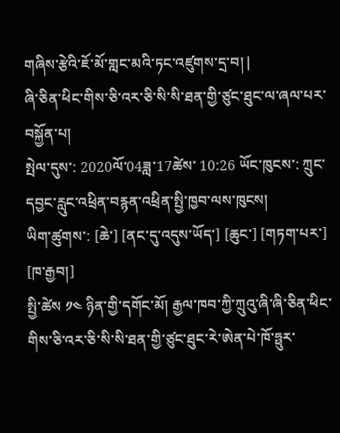གཞིས་རྩེའི་ཇོ་མོ་གླང་མའི་ཏང་འཛུགས་དྲ་བ། |
ཞི་ཅིན་ཕིང་གིས་ཅི་འར་ཅི་སི་སི་ཐན་གྱི་ཙུང་ཐུང་ལ་ཞལ་པར་བསྐྱོན་པ།
སྤེལ་དུས་: 2020ལོ་04ཟླ་17ཚེས་ 10:26 ཡོང་ཁུངས་: ཀྲུང་དབྱང་རླུང་འཕྲིན་བརྙན་འཕྲིན་སྤྱི་ཁྱབ་ལས་ཁུངས།
ཡིག་ཚུགས་: [ཆེ་] [ནང་དུ་འདུས་ཡོད་] [ཆུང་] [གཏག་པར་] [ཁ་རྒྱབ།]
སྤྱི་ཚེས ༡༤ ཉིན་གྱི་དགོང་མོ། རྒྱལ་ཁབ་ཀྱི་ཀྲུའུ་ཞི་ཞི་ཅིན་ཕིང་གིས་ཅི་འར་ཅི་སི་སི་ཐན་གྱི་ཙུང་ཐུང་རེ་ཨེན་པེ་ཁོ་ཧྥུར་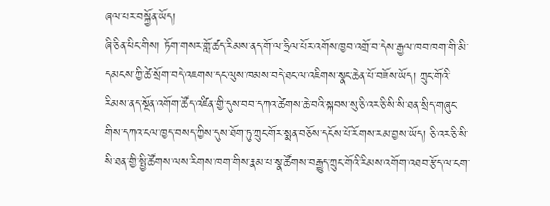ཞལ་པར་བསྐྱོན་ཡོད།
ཞི་ཅིན་ཕིང་གིས། ཏོག་གསར་གློ་ཚད་རིམས་ནད་གོ་ལ་ཧྲིལ་པོར་འགོས་ཁྱབ་འགྲོ་བ་དེས་རྒྱལ་ཁབ་ཁག་གི་མི་དམངས་ཀྱི་ཚེ་སྲོག་བདེ་འཇགས་དང་ལུས་ཁམས་བདེ་ཐང་ལ་འཇིགས་སྣང་ཆེན་པོ་བཟོས་ཡོད། ཀྲུང་གོའི་རིམས་ནད་སྔོན་འགོག་ཚོད་འཛིན་གྱི་དུས་བབ་དཀའ་ཚེགས་ཆེ་བའི་སྐབས་སུ་ཅི་འར་ཅི་སི་སི་ཐན་སྲིད་གཞུང་གིས་དཀའ་ངལ་ཁྱད་བསད་ཀྱིས་དུས་ཐོག་ཏུ་ཀྲུང་གོར་སྨན་བཅོས་དངོས་པོ་རོགས་རམ་བྱས་ཡོད། ཅི་འར་ཅི་སི་སི་ཐན་གྱི་སྤྱི་ཚོགས་ལས་རིགས་ཁག་གིས་རྣམ་པ་སྣ་ཚོགས་བརྒྱུད་ཀྲུང་གོའི་རིམས་འགོག་འཐབ་རྩོད་ལ་ངག་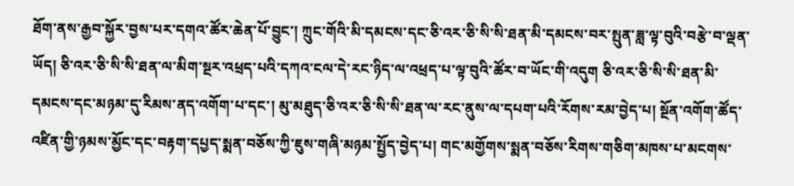ཐོག་ནས་རྒྱབ་སྐྱོར་བྱས་པར་དགའ་ཚོར་ཆེན་པོ་བྱུང་། ཀྲུང་གོའི་མི་དམངས་དང་ཅི་འར་ཅི་སི་སི་ཐན་མི་དམངས་བར་སྤུན་ཟླ་ལྟ་བུའི་བརྩེ་བ་ལྡན་ཡོད། ཅི་འར་ཅི་སི་སི་ཐན་ལ་མིག་སྔར་འཕྲད་པའི་དཀའ་ངལ་དེ་རང་ཉིད་ལ་འཕྲད་པ་ལྟ་བུའི་ཚོར་བ་ཡོང་གི་འདུག ཅི་འར་ཅི་སི་སི་ཐན་མི་དམངས་དང་མཉམ་དུ་རིམས་ནད་འགོག་པ་དང་། མུ་མཐུད་ཅི་འར་ཅི་སི་སི་ཐན་ལ་རང་ནུས་ལ་དཔག་པའི་རོགས་རམ་བྱེད་པ། སྔོན་འགོག་ཚོད་འཛིན་གྱི་ཉམས་མྱོང་དང་བརྟག་དཔྱད་སྨན་བཅོས་ཀྱི་ཇུས་གཞི་མཉམ་སྤྱོད་བྱེད་པ། གང་མགྱོགས་སྨན་བཅོས་རིགས་གཅིག་མཁས་པ་མངགས་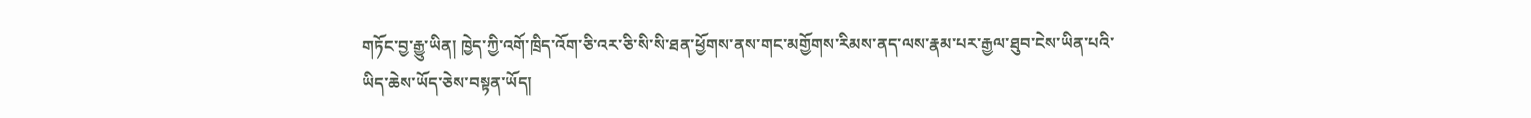གཏོང་བྱ་རྒྱུ་ཡིན། ཁྱེད་ཀྱི་འགོ་ཁྲིད་འོག་ཅི་འར་ཅི་སི་སི་ཐན་ཕྱོགས་ནས་གང་མགྱོགས་རིམས་ནད་ལས་རྣམ་པར་རྒྱལ་ཐུབ་ངེས་ཡིན་པའི་ཡིད་ཆེས་ཡོད་ཅེས་བསྟན་ཡོད།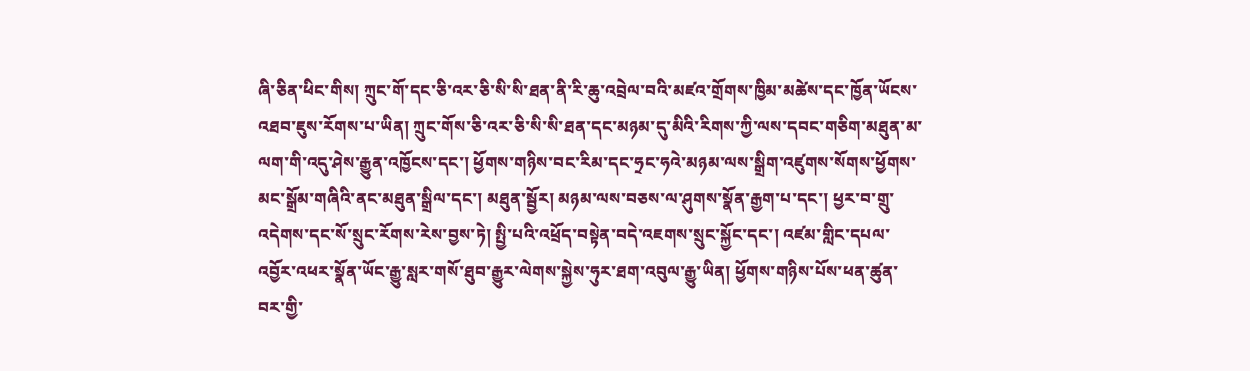ཞི་ཅིན་ཕིང་གིས། ཀྲུང་གོ་དང་ཅི་འར་ཅི་སི་སི་ཐན་ནི་རི་ཆུ་འབྲེལ་བའི་མཛའ་གྲོགས་ཁྱིམ་མཚེས་དང་ཁྱོན་ཡོངས་འཐབ་ཇུས་རོགས་པ་ཡིན། ཀྲུང་གོས་ཅི་འར་ཅི་སི་སི་ཐན་དང་མཉམ་དུ་མིའི་རིགས་ཀྱི་ལས་དབང་གཅིག་མཐུན་མ་ལག་གི་འདུ་ཤེས་རྒྱུན་འཁྱོངས་དང་། ཕྱོགས་གཉིས་བང་རིམ་དང་ཧྲང་ཧའེ་མཉམ་ལས་སྒྲིག་འཛུགས་སོགས་ཕྱོགས་མང་སྒྲོམ་གཞིའི་ནང་མཐུན་སྒྲིལ་དང་། མཐུན་སྦྱོར། མཉམ་ལས་བཅས་ལ་ཤུགས་སྣོན་རྒྱག་པ་དང་། ཕྱར་བ་གྲུ་འདེགས་དང་སོ་སྲུང་རོགས་རེས་བྱས་ཏེ། སྤྱི་པའི་འཕྲོད་བསྟེན་བདེ་འཇགས་སྲུང་སྐྱོང་དང་། འཛམ་གླིང་དཔལ་འབྱོར་འཕར་སྣོན་ཡོང་རྒྱུ་སླར་གསོ་ཐུབ་རྒྱུར་ལེགས་སྐྱེས་ཧུར་ཐག་འབུལ་རྒྱུ་ཡིན། ཕྱོགས་གཉིས་པོས་ཕན་ཚུན་བར་གྱི་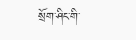སྲོག་ཤིང་གི་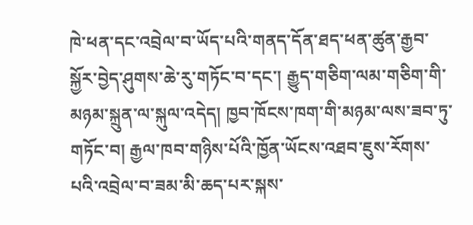ཁེ་ཕན་དང་འབྲེལ་བ་ཡོད་པའི་གནད་དོན་ཐད་ཕན་ཚུན་རྒྱབ་སྐྱོར་བྱེད་ཤུགས་ཆེ་རུ་གཏོང་བ་དང་། རྒྱུད་གཅིག་ལམ་གཅིག་གི་མཉམ་སྐྲུན་ལ་སྐུལ་འདེད། ཁྱབ་ཁོངས་ཁག་གི་མཉམ་ལས་ཟབ་ཏུ་གཏོང་བ། རྒྱལ་ཁབ་གཉིས་པོའི་ཁྱོན་ཡོངས་འཐབ་ཇུས་རོགས་པའི་འབྲེལ་བ་ཟམ་མི་ཆད་པར་སྐས་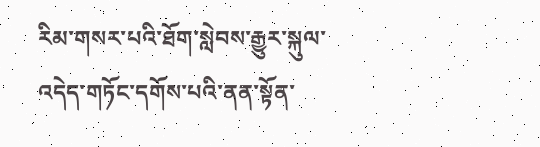རིམ་གསར་པའི་ཐོག་སླེབས་རྒྱུར་སྐུལ་འདེད་གཏོང་དགོས་པའི་ནན་སྟོན་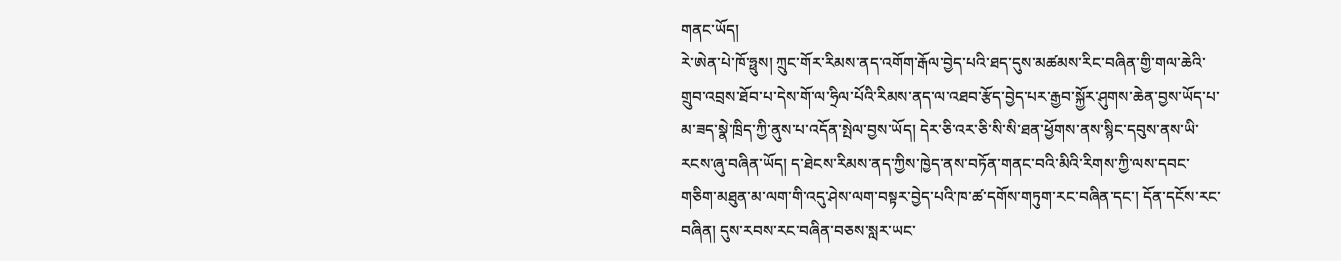གནང་ཡོད།
རེ་ཨེན་པེ་ཁོ་ཧྥུས། ཀྲུང་གོར་རིམས་ནད་འགོག་རྒོལ་བྱེད་པའི་ཐད་དུས་མཚམས་རིང་བཞིན་གྱི་གལ་ཆེའི་གྲུབ་འབྲས་ཐོབ་པ་དེས་གོ་ལ་ཧྲིལ་པོའི་རིམས་ནད་ལ་འཐབ་རྩོད་བྱེད་པར་རྒྱབ་སྐྱོར་ཤུགས་ཆེན་བྱས་ཡོད་པ་མ་ཟད་སྣེ་ཁྲིད་ཀྱི་ནུས་པ་འདོན་སྤེལ་བྱས་ཡོད། དེར་ཅི་འར་ཅི་སི་སི་ཐན་ཕྱོགས་ནས་སྙིང་དབུས་ནས་ཡི་རངས་ཞུ་བཞིན་ཡོད། ད་ཐེངས་རིམས་ནད་ཀྱིས་ཁྱེད་ནས་བཏོན་གནང་བའི་མིའི་རིགས་ཀྱི་ལས་དབང་གཅིག་མཐུན་མ་ལག་གི་འདུ་ཤེས་ལག་བསྟར་བྱེད་པའི་ཁ་ཚ་དགོས་གཏུག་རང་བཞིན་དང་། དོན་དངོས་རང་བཞིན། དུས་རབས་རང་བཞིན་བཅས་སླར་ཡང་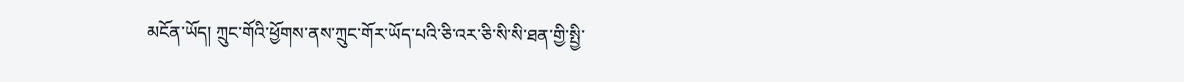མངོན་ཡོད། ཀྲུང་གོའི་ཕྱོགས་ནས་ཀྲུང་གོར་ཡོད་པའི་ཅི་འར་ཅི་སི་སི་ཐན་གྱི་སྤྱི་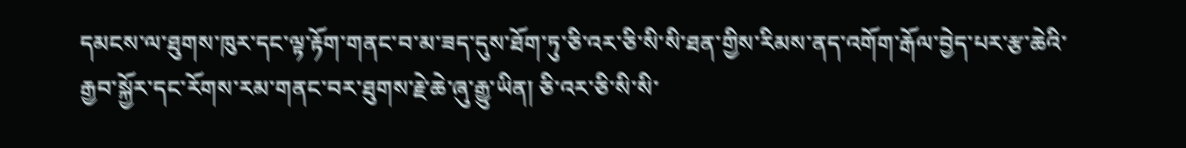དམངས་ལ་ཐུགས་ཁུར་དང་ལྟ་རྟོག་གནང་བ་མ་ཟད་དུས་ཐོག་ཏུ་ཅི་འར་ཅི་སི་སི་ཐན་གྱིས་རིམས་ནད་འགོག་རྒོལ་བྱེད་པར་རྩ་ཆེའི་རྒྱབ་སྐྱོར་དང་རོགས་རམ་གནང་བར་ཐུགས་རྗེ་ཆེ་ཞུ་རྒྱུ་ཡིན། ཅི་འར་ཅི་སི་སི་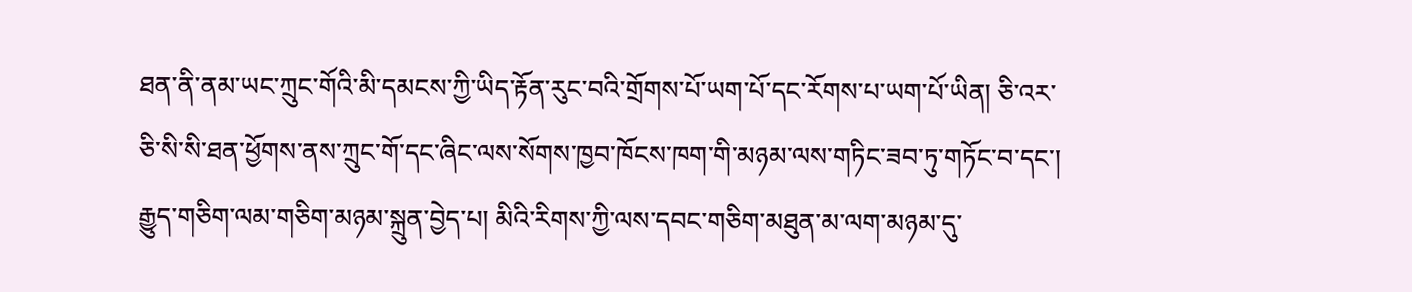ཐན་ནི་ནམ་ཡང་ཀྲུང་གོའི་མི་དམངས་ཀྱི་ཡིད་རྟོན་རུང་བའི་གྲོགས་པོ་ཡག་པོ་དང་རོགས་པ་ཡག་པོ་ཡིན། ཅི་འར་ཅི་སི་སི་ཐན་ཕྱོགས་ནས་ཀྲུང་གོ་དང་ཞིང་ལས་སོགས་ཁྱབ་ཁོངས་ཁག་གི་མཉམ་ལས་གཏིང་ཟབ་ཏུ་གཏོང་བ་དང་། རྒྱུད་གཅིག་ལམ་གཅིག་མཉམ་སྐྲུན་བྱེད་པ། མིའི་རིགས་ཀྱི་ལས་དབང་གཅིག་མཐུན་མ་ལག་མཉམ་དུ་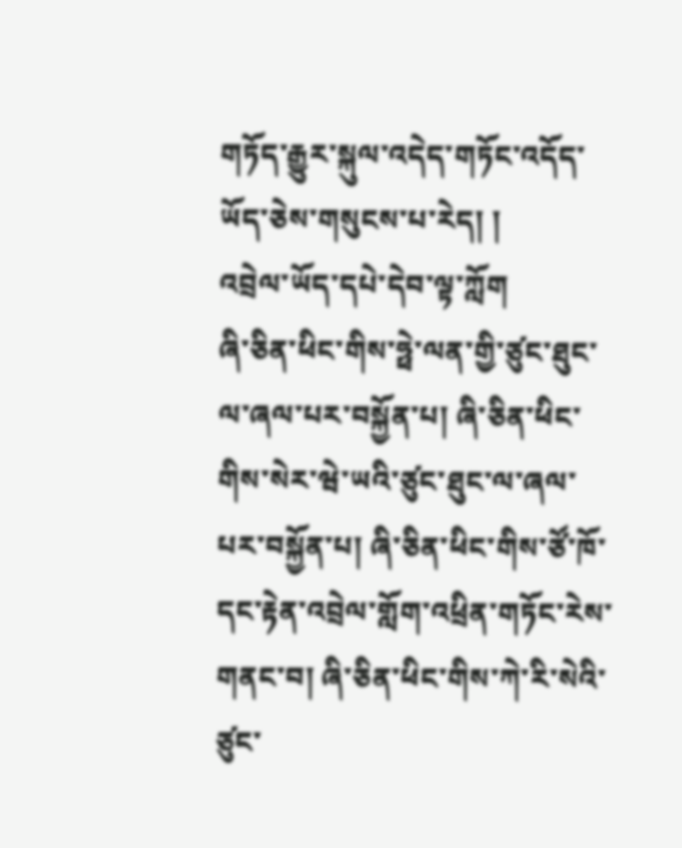གཏོད་རྒྱུར་སྐུལ་འདེད་གཏོང་འདོད་ཡོད་ཅེས་གསུངས་པ་རེད། །
འབྲེལ་ཡོད་དཔེ་དེབ་ལྟ་ཀློག
ཞི་ཅིན་ཕིང་གིས་ཧྥེ་ལན་གྱི་ཙུང་ཐུང་ལ་ཞལ་པར་བསྐྱོན་པ། ཞི་ཅིན་ཕིང་གིས་སེར་ཝེ་ཡའི་ཙུང་ཐུང་ལ་ཞལ་པར་བསྐྱོན་པ། ཞི་ཅིན་ཕིང་གིས་ཙོ་ཁོ་དང་རྟེན་འབྲེལ་གློག་འཕྲིན་གཏོང་རེས་གནང་བ། ཞི་ཅིན་ཕིང་གིས་ཀེ་རི་སེའི་ཙུང་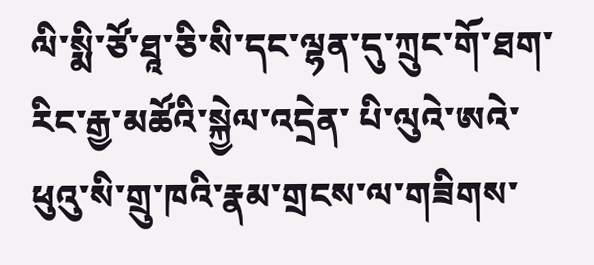ལི་སྨི་ཙོ་ཐཱ་ཅི་སི་དང་ལྷན་དུ་ཀྲུང་གོ་ཐག་རིང་རྒྱ་མཚོའི་སྐྱེལ་འདྲེན་ པི་ལུའེ་ཨའེ་ཕུའུ་སི་གྲུ་ཁའི་རྣམ་གྲངས་ལ་གཟིགས་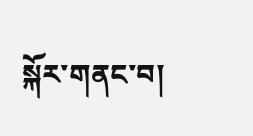སྐོར་གནང་བ།